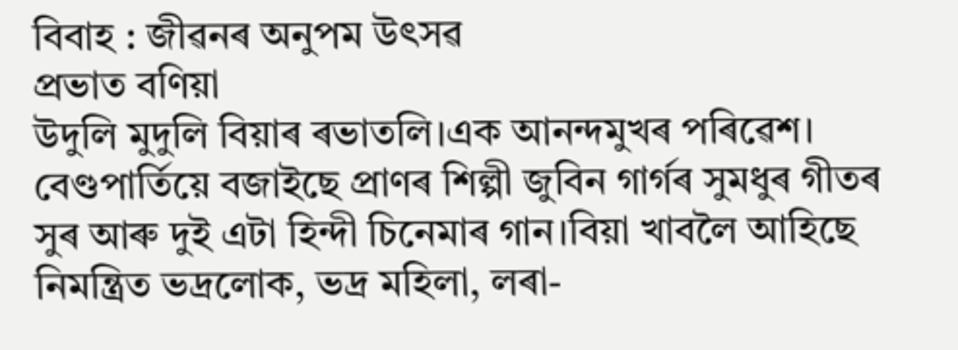বিবাহ : জীৱনৰ অনুপম উৎসৱ
প্ৰভাত বণিয়া
উদুলি মুদুলি বিয়াৰ ৰভাতলি।এক আনন্দমুখৰ পৰিৱেশ। বেণ্ডপাৰ্তিয়ে বজাইছে প্ৰাণৰ শিল্পী জুবিন গাৰ্গৰ সুমধুৰ গীতৰ সুৰ আৰু দুই এটা হিন্দী চিনেমাৰ গান।বিয়া খাবলৈ আহিছে নিমন্ত্ৰিত ভদ্ৰলোক, ভদ্ৰ মহিলা, লৰা-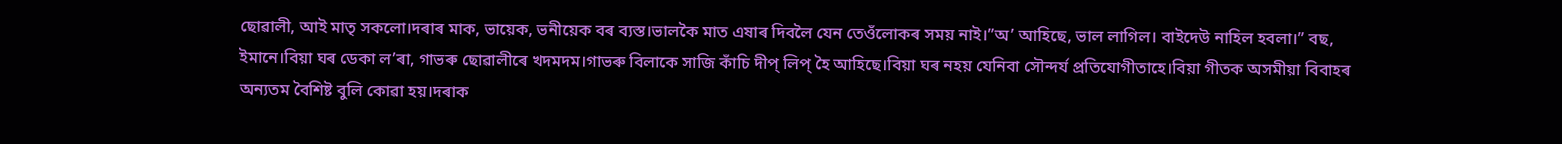ছোৱালী, আই মাতৃ সকলো।দৰাৰ মাক, ভায়েক, ভনীয়েক বৰ ব্যস্ত।ভালকৈ মাত এষাৰ দিবলৈ যেন তেওঁলোকৰ সময় নাই।”অ’ আহিছে, ভাল লাগিল। বাইদেউ নাহিল হবলা।” বছ, ইমানে।বিয়া ঘৰ ডেকা ল’ৰা, গাভৰু ছোৱালীৰে খদমদম।গাভৰু বিলাকে সাজি কাঁচি দীপ্ লিপ্ হৈ আহিছে।বিয়া ঘৰ নহয় যেনিবা সৌন্দৰ্য প্ৰতিযোগীতাহে।বিয়া গীতক অসমীয়া বিবাহৰ অন্যতম বৈশিষ্ট বুলি কোৱা হয়।দৰাক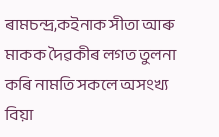ৰামচন্দ্ৰ,কইনাক সীতা আৰু মাকক দৈৱকীৰ লগত তুলনা কৰি নামতি সকলে অসংখ্য বিয়া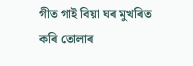গীত গাই বিয়া ঘৰ মুখৰিত কৰি তোলাৰ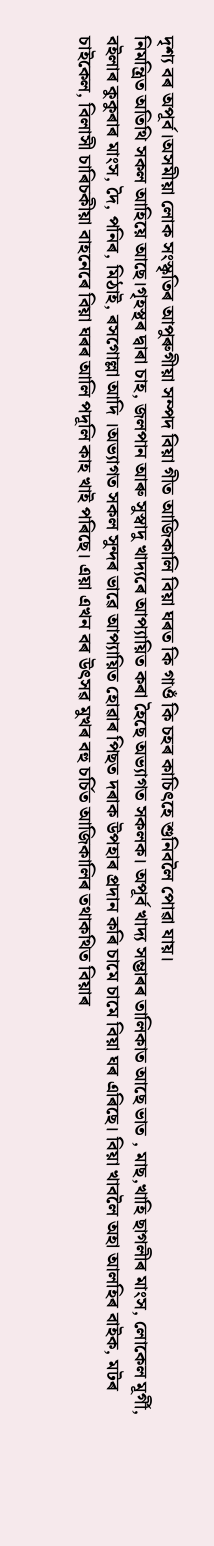দৃশ্য বৰ অপূৰ্ব।অসমীয়া লোক সংস্কৃতিৰ আপুৰুগীয়া সম্পদ বিয়া গীত আজিকালি বিয়া ঘৰত কি গাওঁ কি চহৰ কাচিৎহে শুনিবলৈ পোৱা যায়।
নিমন্ত্ৰিত অতিথি সকল আহিয়ে আছে।গৃহস্থৰ দ্বাৰা চাহ, জলপান আৰু সুস্বাদু খাদ্যৰে আপ্যায়িত কৰা হৈছে অভ্যাগত সকলক। অপূৰ্ব খাদ্য সম্ভাৰৰ তালিকাত আছে ভাত , মাছ,খাহি ছাগলীৰ মাংস, লোকেল মূৰ্গী, বইলাৰ কুকুৰাৰ মাংস, দৈ, পনিৰ, মিঠাই, ৰসগোল্লা আদি ।অভ্যাগত সকল সুন্দৰ ভাৱে আপ্যায়িত হোৱাৰ পিছত দৰাক উপহাৰ প্ৰদান কৰি চামে চামে বিয়া ঘৰ এৰিছে। বিয়া খাবলৈ অহা আলহিৰ বাইক, মটৰ চাইকেল, বিলাসী চাৰিচকীয়া বাহনেৰে বিয়া ঘৰৰ আলি পদূলি কাহ খাই পৰিছে। এয়া এখন বৰ উৎসৱ মুখৰ বহু চৰ্চিত আজিকালিৰ তথাকথিত বিয়াৰ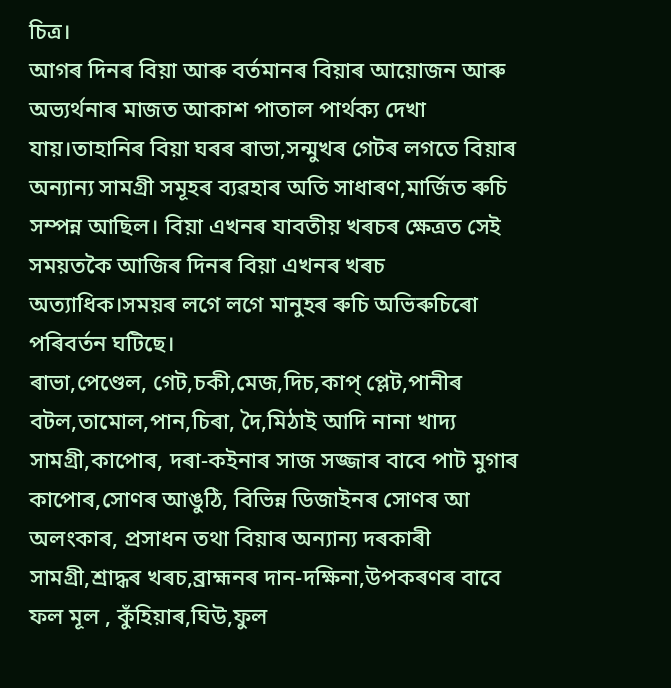চিত্ৰ।
আগৰ দিনৰ বিয়া আৰু বৰ্তমানৰ বিয়াৰ আয়োজন আৰু অভ্যৰ্থনাৰ মাজত আকাশ পাতাল পাৰ্থক্য দেখা যায়।তাহানিৰ বিয়া ঘৰৰ ৰাভা,সন্মুখৰ গেটৰ লগতে বিয়াৰ অন্যান্য সামগ্ৰী সমূহৰ ব্যৱহাৰ অতি সাধাৰণ,মাৰ্জিত ৰুচি সম্পন্ন আছিল। বিয়া এখনৰ যাবতীয় খৰচৰ ক্ষেত্ৰত সেই সময়তকৈ আজিৰ দিনৰ বিয়া এখনৰ খৰচ অত্যাধিক।সময়ৰ লগে লগে মানুহৰ ৰুচি অভিৰুচিৰো পৰিবৰ্তন ঘটিছে।
ৰাভা,পেণ্ডেল, গেট,চকী,মেজ,দিচ,কাপ্ প্লেট,পানীৰ বটল,তামোল,পান,চিৰা, দৈ,মিঠাই আদি নানা খাদ্য সামগ্ৰী,কাপোৰ, দৰা-কইনাৰ সাজ সজ্জাৰ বাবে পাট মুগাৰ কাপোৰ,সোণৰ আঙুঠি, বিভিন্ন ডিজাইনৰ সোণৰ আ অলংকাৰ, প্ৰসাধন তথা বিয়াৰ অন্যান্য দৰকাৰী সামগ্ৰী,শ্ৰাদ্ধৰ খৰচ,ব্ৰাহ্মনৰ দান-দক্ষিনা,উপকৰণৰ বাবে ফল মূল , কুঁহিয়াৰ,ঘিউ,ফুল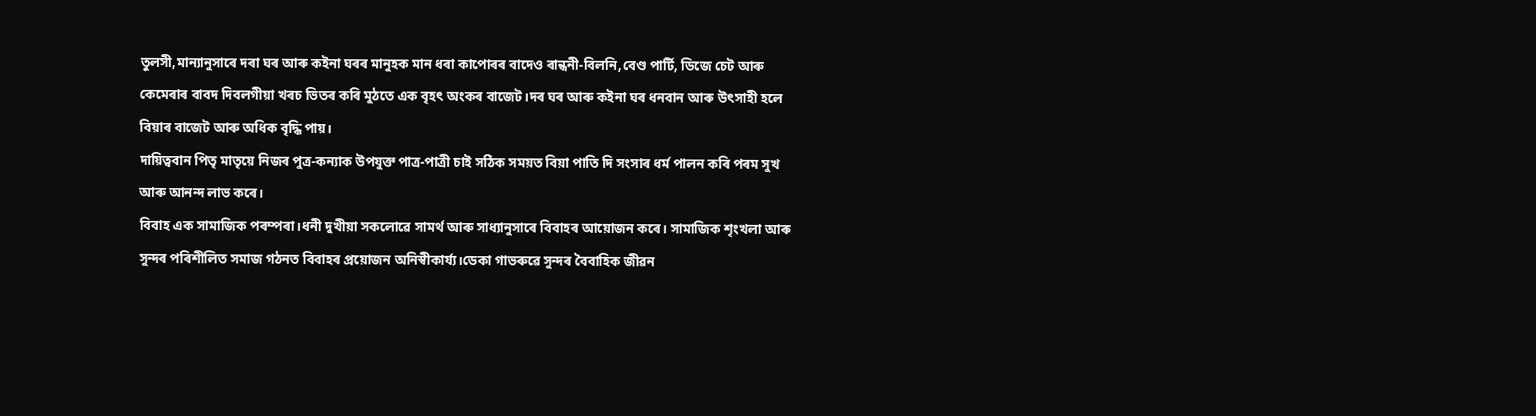তুলসী,মান্যানুসাৰে দৰা ঘৰ আৰু কইনা ঘৰৰ মানুহক মান ধৰা কাপোৰৰ বাদেও ৰান্ধনী-বিলনি,বেণ্ড পাৰ্টি, ডিজে চেট আৰু কেমেৰাৰ বাবদ দিবলগীয়া খৰচ ভিতৰ কৰি মুঠতে এক বৃহৎ অংকৰ বাজেট।দৰ ঘৰ আৰু কইনা ঘৰ ধনবান আৰু উৎসাহী হলে বিয়াৰ বাজেট আৰু অধিক বৃদ্ধি পায়।
দায়িত্ববান পিতৃ মাতৃয়ে নিজৰ পুত্ৰ-কন্যাক উপযুক্ত পাত্ৰ-পাত্ৰী চাই সঠিক সময়ত বিয়া পাতি দি সংসাৰ ধৰ্ম পালন কৰি পৰম সুখ আৰু আনন্দ লাভ কৰে।
বিবাহ এক সামাজিক পৰম্পৰা।ধনী দুখীয়া সকলোৱে সামৰ্থ আৰু সাধ্যানুসাৰে বিবাহৰ আয়োজন কৰে। সামাজিক শৃংখলা আৰু সুন্দৰ পৰিশীলিত সমাজ গঠনত বিবাহৰ প্ৰয়োজন অনিস্বীকাৰ্য্য।ডেকা গাভৰুৱে সুন্দৰ বৈবাহিক জীৱন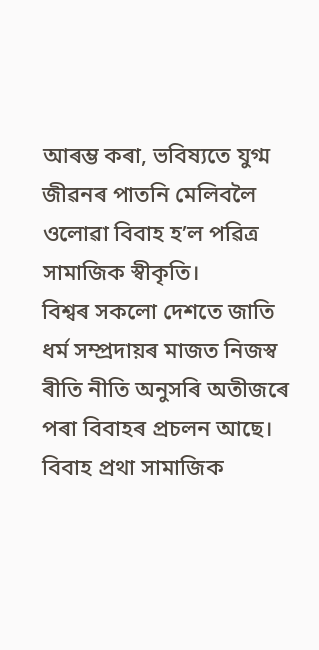আৰম্ভ কৰা, ভবিষ্যতে যুগ্ম জীৱনৰ পাতনি মেলিবলৈ ওলোৱা বিবাহ হ’ল পৱিত্ৰ সামাজিক স্বীকৃতি।
বিশ্বৰ সকলো দেশতে জাতি ধৰ্ম সম্প্ৰদায়ৰ মাজত নিজস্ব ৰীতি নীতি অনুসৰি অতীজৰে পৰা বিবাহৰ প্ৰচলন আছে। বিবাহ প্ৰথা সামাজিক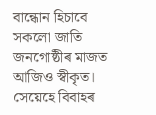বান্ধোন হিচাবে সকলো জাতি জনগোষ্ঠীৰ মাজত আজিও স্বীকৃত। সেয়েহে বিবাহৰ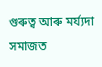গুৰুত্ব আৰু মৰ্য্যদা সমাজত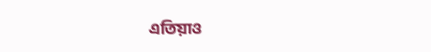এতিয়াও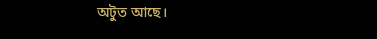অটুত আছে।